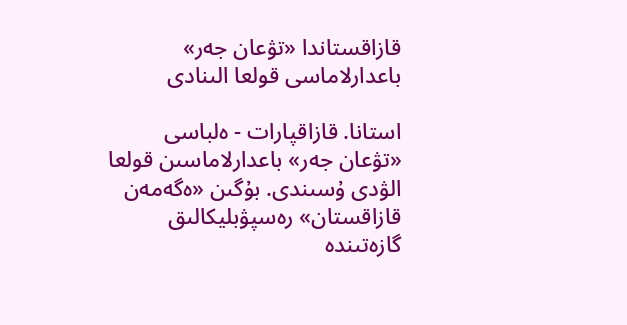قازاقستاندا «تۋعان جەر» باعدارلاماسى قولعا الىنادى

استانا. قازاقپارات - ەلباسى «تۋعان جەر» باعدارلاماسىن قولعا الۋدى ۇسىندى. بۇگىن «ەگەمەن قازاقستان» رەسپۋبليكالىق گازەتىندە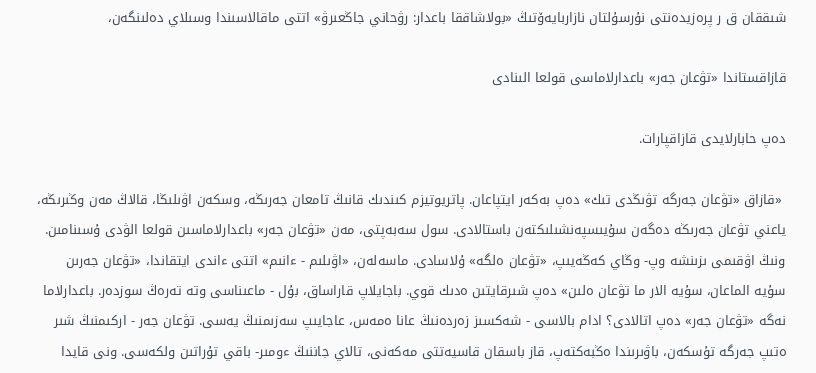شىققان ق ر پرەزيدەنتى نۇرسۇلتان نازاربايەۆتىڭ «بولاشاققا باعدار: رۋحاني جاڭعىرۋ» اتتى ماقالاسىندا وسىلاي دەلىنگەن،

قازاقستاندا «تۋعان جەر» باعدارلاماسى قولعا الىنادى

دەپ حابارلايدى قازاقپارات.

 «قازاق «تۋعان جەرگە تۋىڭدى تىك» دەپ بەكەر ايتپاعان. پاتريوتيزم كىندىك قانىڭ تامعان جەرىڭە، وسكەن اۋىلىڭا، قالاڭ مەن وڭىرىڭە، ياعني تۋعان جەرىڭە دەگەن سۇيىسپەنشىلىكتەن باستالادى. سول سەبەپتى، مەن «تۋعان جەر» باعدارلاماسىن قولعا الۋدى ۇسىنامىن. ونىڭ اۋقىمى ىزىنشە وپ- وڭاي كەڭەيىپ، «تۋعان ەلگە» ۇلاسادى. ماسەلەن، «اۋىلىم - ءانىم» اتتى ءاندى ايتقاندا، «تۋعان جەرىن سۇيە الماعان، سۇيە الار ما تۋعان ەلىن» دەپ شىرقايتىن ەدىك قوي. باجايلاپ قاراساق، بۇل - ماعىناسى وتە تەرەڭ سوزدەر. باعدارلاما نەگە «تۋعان جەر» دەپ اتالادى؟ ادام بالاسى - شەكسىز زەردەنىڭ عانا ەمەس، عاجايىپ سەزىمنىڭ يەسى. تۋعان جەر - اركىمنىڭ شىر ەتىپ جەرگە تۇسكەن، باۋىرىندا ەڭبەكتەپ، قاز باسقان قاسيەتتى مەكەنى، تالاي جاننىڭ ءومىر- باقي تۇراتىن ولكەسى. ونى قايدا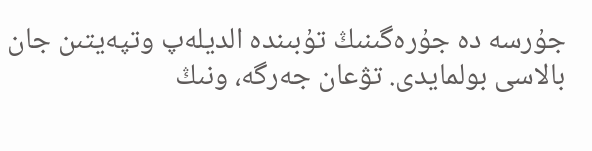جۇرسە دە جۇرەگىنىڭ تۇبىندە الديلەپ وتپەيتىن جان بالاسى بولمايدى. تۋعان جەرگە، ونىڭ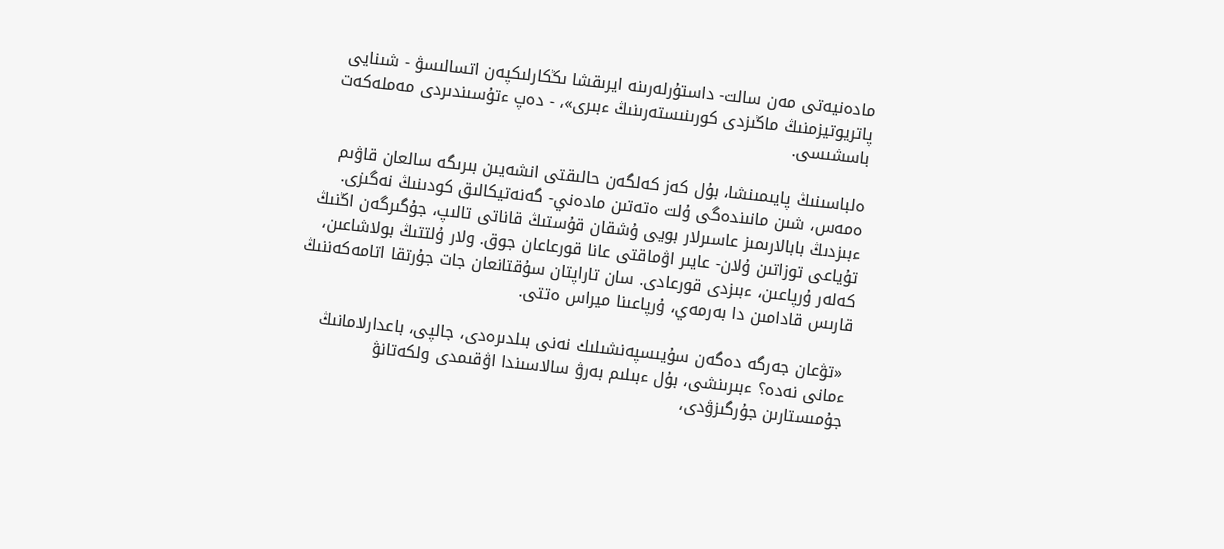مادەنيەتى مەن سالت- داستۇرلەرىنە ايرىقشا ىڭكارلىكپەن اتسالىسۋ - شىنايى پاتريوتيزمنىڭ ماڭىزدى كورىنىستەرىنىڭ ءبىرى»، - دەپ ءتۇسىندىردى مەملەكەت باسشىسى.

ەلباسىنىڭ پايىمىنشا، بۇل كەز كەلگەن حالىقتى انشەيىن بىرىگە سالعان قاۋىم ەمەس، شىن مانىندەگى ۇلت ەتەتىن مادەني- گەنەتيكالىق كودىنىڭ نەگىزى. ءبىزدىڭ بابالارىمىز عاسىرلار بويى ۇشقان قۇستىڭ قاناتى تالىپ، جۇگىرگەن اڭنىڭ تۇياعى توزاتىن ۇلان- عايىر اۋماقتى عانا قورعاعان جوق. ولار ۇلتتىڭ بولاشاعىن، كەلەر ۇرپاعىن، ءبىزدى قورعادى. سان تاراپتان سۇقتانعان جات جۇرتقا اتامەكەننىڭ قارىس قادامىن دا بەرمەي، ۇرپاعىنا ميراس ەتتى.

 «تۋعان جەرگە دەگەن سۇيىسپەنشىلىك نەنى بىلدىرەدى، جالپى، باعدارلامانىڭ ءمانى نەدە؟ ءبىرىنشى، بۇل ءبىلىم بەرۋ سالاسىندا اۋقىمدى ولكەتانۋ جۇمىستارىن جۇرگىزۋدى،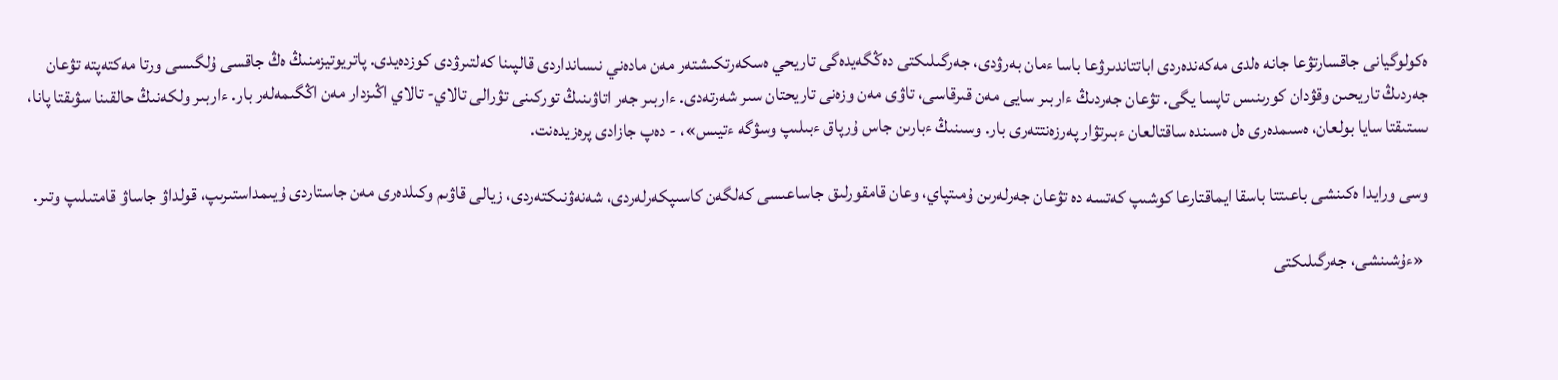ەكولوگيانى جاقسارتۋعا جانە ەلدى مەكەندەردى اباتتاندىرۋعا باسا ءمان بەرۋدى، جەرگىلىكتى دەڭگەيدەگى تاريحي ەسكەرتكىشتەر مەن مادەني نىسانداردى قالپىنا كەلتىرۋدى كوزدەيدى. پاتريوتيزمنىڭ ەڭ جاقسى ۇلگىسى ورتا مەكتەپتە تۋعان جەردىڭ تاريحىن وقۋدان كورىنىس تاپسا يگى. تۋعان جەردىڭ ءاربىر سايى مەن قىرقاسى، تاۋى مەن وزەنى تاريحتان سىر شەرتەدى. ءاربىر جەر اتاۋىنىڭ توركىنى تۋرالى تالاي- تالاي اڭىزدار مەن اڭگىمەلەر بار. ءاربىر ولكەنىڭ حالقىنا سۋىقتا پانا، ىستىقتا سايا بولعان، ەسىمدەرى ەل ەسىندە ساقتالعان ءبىرتۋار پەرزەنتتەرى بار. وسىنىڭ ءبارىن جاس ۇرپاق ءبىلىپ وسۋگە ءتيىس»، - دەپ جازادى پرەزيدەنت.

وسى ورايدا ەكىنشى باعىتتا باسقا ايماقتارعا كوشىپ كەتسە دە تۋعان جەرلەرىن ۇمىتپاي، وعان قامقورلىق جاساعىسى كەلگەن كاسىپكەرلەردى، شەنەۋنىكتەردى، زيالى قاۋىم وكىلدەرى مەن جاستاردى ۇيىمداستىرىپ، قولداۋ جاساۋ قامتىلىپ وتىر.

 «ءۇشىنشى، جەرگىلىكتى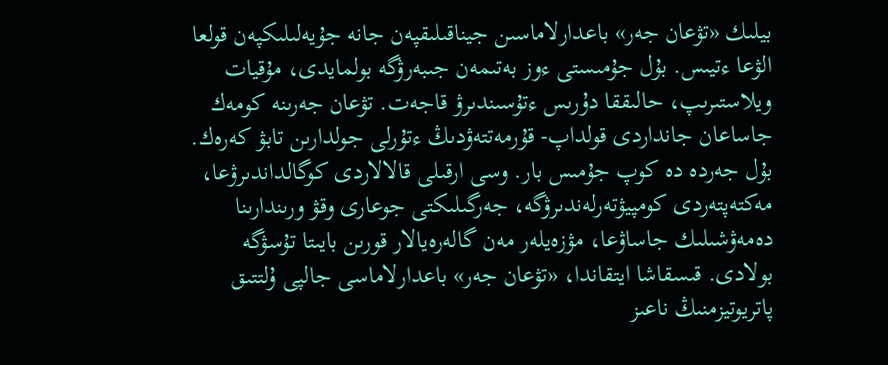بيلىك «تۋعان جەر» باعدارلاماسىن جيناقىلىقپەن جانە جۇيەلىلىكپەن قولعا الۋعا ءتيىس. بۇل جۇمىستى ءوز بەتىمەن جىبەرۋگە بولمايدى، مۇقيات ويلاستىرىپ، حالىققا دۇرىس ءتۇسىندىرۋ قاجەت. تۋعان جەرىنە كومەك جاساعان جانداردى قولداپ- قۇرمەتتەۋدىڭ ءتۇرلى جولدارىن تابۋ كەرەك. بۇل جەردە دە كوپ جۇمىس بار. وسى ارقىلى قالالاردى كوگالداندىرۋعا، مەكتەپتەردى كومپيۋتەرلەندىرۋگە، جەرگىلىكتى جوعارى وقۋ ورىندارىنا دەمەۋشىلىك جاساۋعا، مۋزەيلەر مەن گالەرەيالار قورىن بايىتا تۇسۋگە بولادى. قىسقاشا ايتقاندا، «تۋعان جەر» باعدارلاماسى جالپى ۇلتتىق پاتريوتيزمنىڭ ناعىز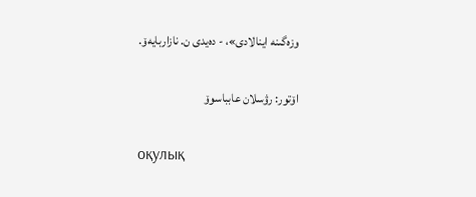وزەگىنە اينالادى»، - دەيدى ن. نازاربايەۆ.

اۆتور: رۋسلان عابباسوۆ

оқулық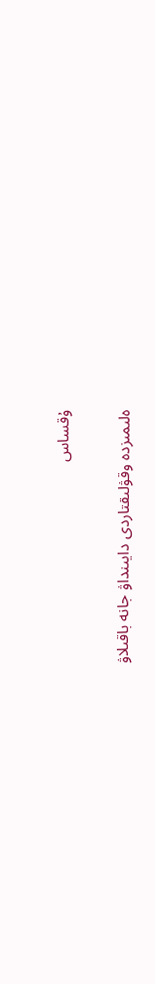ۇقساس

ەلىمىزدە وقۋلىقتاردى دايىنداۋ جانە باقىلاۋ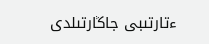ءتارتىبى جاڭارتىلدى